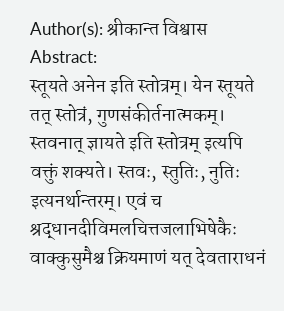Author(s): श्रीकान्त विश्वास
Abstract:
स्तूयते अनेन इति स्तोत्रम्। येन स्तूयते तत् स्तोत्रं, गुणसंकीर्तनात्मकम्। स्तवनात् ज्ञायते इति स्तोत्रम् इत्यपि वक्तुं शक्यते। स्तवः, स्तुतिः, नुतिः इत्यनर्थान्तरम्। एवं च श्रद्धानदीविमलचित्तजलाभिषेकैः वाक्कुसुमैश्च क्रियमाणं यत् देवताराधनं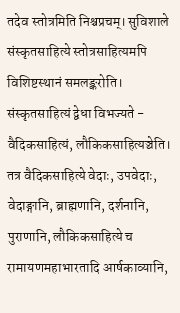तदेव स्तोत्रमिति निश्चप्रचम्। सुविशाले संस्कृतसाहित्ये स्तोत्रसाहित्यमपि विशिष्टस्थानं समलङ्करोति। संस्कृतसाहित्यं द्वेधा विभज्यते - वैदिकसाहित्यं, लौकिकसाहित्यञ्चेति। तत्र वैदिकसाहित्ये वेदाः, उपवेदाः, वेदाङ्गानि, ब्राह्मणानि, दर्शनानि, पुराणानि, लौकिकसाहित्ये च रामायणमहाभारतादि आर्षकाव्यानि,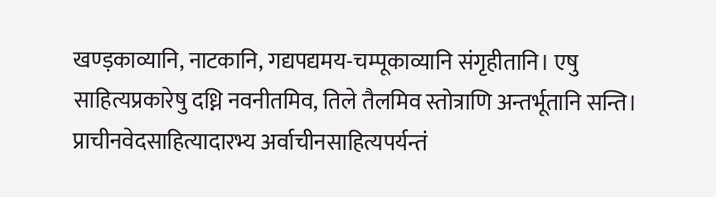खण्ड़काव्यानि, नाटकानि, गद्यपद्यमय-चम्पूकाव्यानि संगृहीतानि। एषु साहित्यप्रकारेषु दध्नि नवनीतमिव, तिले तैलमिव स्तोत्राणि अन्तर्भूतानि सन्ति। प्राचीनवेदसाहित्यादारभ्य अर्वाचीनसाहित्यपर्यन्तं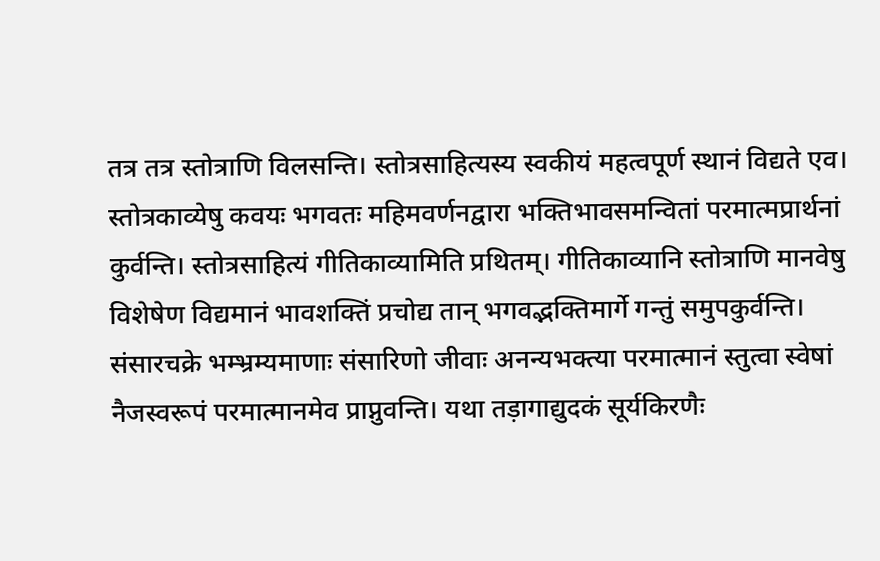तत्र तत्र स्तोत्राणि विलसन्ति। स्तोत्रसाहित्यस्य स्वकीयं महत्वपूर्ण स्थानं विद्यते एव। स्तोत्रकाव्येषु कवयः भगवतः महिमवर्णनद्वारा भक्तिभावसमन्वितां परमात्मप्रार्थनां कुर्वन्ति। स्तोत्रसाहित्यं गीतिकाव्यामिति प्रथितम्। गीतिकाव्यानि स्तोत्राणि मानवेषु विशेषेण विद्यमानं भावशक्तिं प्रचोद्य तान् भगवद्भक्तिमार्गे गन्तुं समुपकुर्वन्ति। संसारचक्रे भम्भ्रम्यमाणाः संसारिणो जीवाः अनन्यभक्त्या परमात्मानं स्तुत्वा स्वेषां नैजस्वरूपं परमात्मानमेव प्राप्नुवन्ति। यथा तड़ागाद्युदकं सूर्यकिरणैः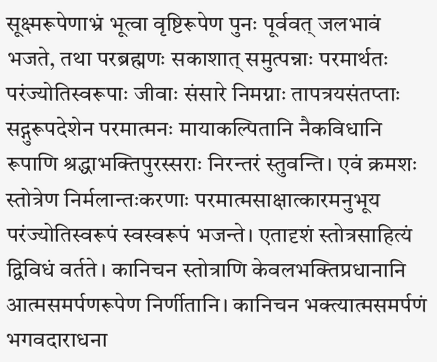सूक्ष्मरूपेणाभ्रं भूत्वा वृष्टिरूपेण पुनः पूर्ववत् जलभावं भजते, तथा परब्रह्मणः सकाशात् समुत्पन्नाः परमार्थतः परंज्योतिस्वरूपाः जीवाः संसारे निमग्नाः तापत्रयसंतप्ताः सद्गुरूपदेशेन परमात्मनः मायाकल्पितानि नैकविधानि रूपाणि श्रद्धाभक्तिपुरस्सराः निरन्तरं स्तुवन्ति। एवं क्रमशः स्तोत्रेण निर्मलान्तःकरणाः परमात्मसाक्षात्कारमनुभूय परंज्योतिस्वरूपं स्वस्वरूपं भजन्ते। एतादृशं स्तोत्रसाहित्यं द्विविधं वर्तते। कानिचन स्तोत्राणि केवलभक्तिप्रधानानि आत्मसमर्पणरूपेण निर्णीतानि। कानिचन भक्त्यात्मसमर्पणं भगवदाराधना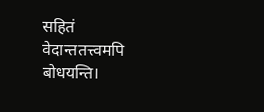सहितं वेदान्ततत्त्वमपि बोधयन्ति।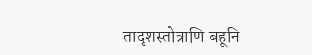तादृशस्तोत्राणि बहूनि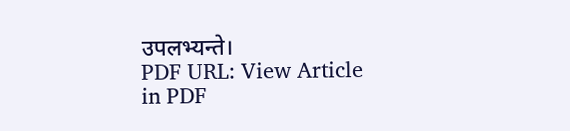उपलभ्यन्ते।
PDF URL: View Article in PDF